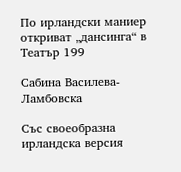По ирландски маниер откриват „дансинга“ в Театър 199

Сабина Василева-Ламбовска

Със своеобразна ирландска версия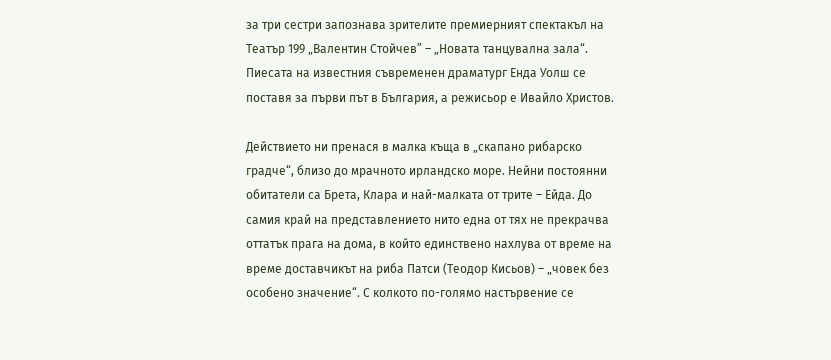за три сестри запознава зрителите премиерният спектакъл на Театър 199 „Валентин Стойчев” – „Новата танцувална зала“. Пиесата на известния съвременен драматург Енда Уолш се поставя за първи път в България, а режисьор е Ивайло Христов.

Действието ни пренася в малка къща в „скапано рибарско градче“, близо до мрачното ирландско море. Нейни постоянни обитатели са Брета, Клара и най-малката от трите – Ейда. До самия край на представлението нито една от тях не прекрачва оттатък прага на дома, в който единствено нахлува от време на време доставчикът на риба Патси (Теодор Кисьов) – „човек без особено значение“. С колкото по-голямо настървение се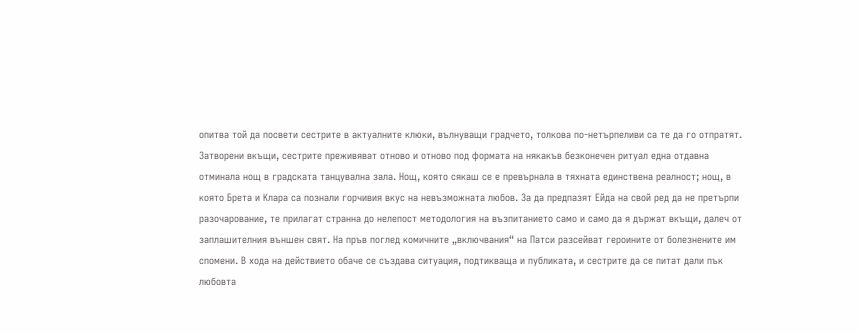опитва той да посвети сестрите в актуалните клюки, вълнуващи градчето, толкова по-нетърпеливи са те да го отпратят. Затворени вкъщи, сестрите преживяват отново и отново под формата на някакъв безконечен ритуал една отдавна отминала нощ в градската танцувална зала. Нощ, която сякаш се е превърнала в тяхната единствена реалност; нощ, в която Брета и Клара са познали горчивия вкус на невъзможната любов. За да предпазят Ейда на свой ред да не претърпи разочарование, те прилагат странна до нелепост методология на възпитанието само и само да я държат вкъщи, далеч от заплашителния външен свят. На пръв поглед комичните „включвания“ на Патси разсейват героините от болезнените им спомени. В хода на действието обаче се създава ситуация, подтикваща и публиката, и сестрите да се питат дали пък любовта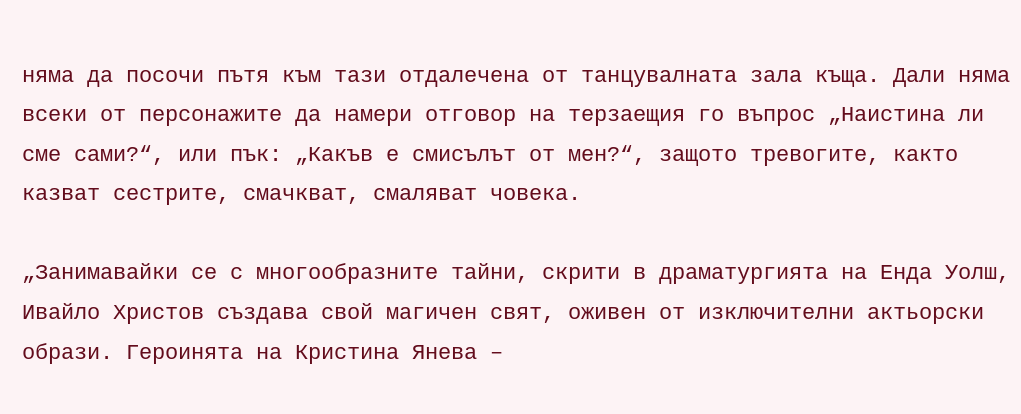няма да посочи пътя към тази отдалечена от танцувалната зала къща. Дали няма всеки от персонажите да намери отговор на терзаещия го въпрос „Наистина ли сме сами?“, или пък: „Какъв е смисълът от мен?“, защото тревогите, както казват сестрите, смачкват, смаляват човека.

„Занимавайки се с многообразните тайни, скрити в драматургията на Енда Уолш, Ивайло Христов създава свой магичен свят, оживен от изключителни актьорски образи. Героинята на Кристина Янева –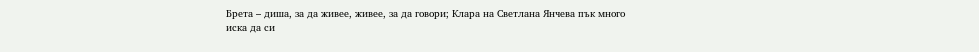Брета – диша, за да живее, живее, за да говори; Клара на Светлана Янчева пък много иска да си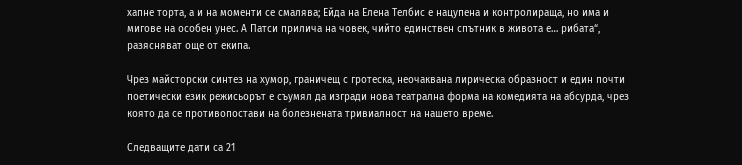хапне торта, а и на моменти се смалява; Ейда на Елена Телбис е нацупена и контролираща, но има и мигове на особен унес. А Патси прилича на човек, чийто единствен спътник в живота е… рибата“, разясняват още от екипа.

Чрез майсторски синтез на хумор, граничещ с гротеска, неочаквана лирическа образност и един почти поетически език режисьорът е съумял да изгради нова театрална форма на комедията на абсурда, чрез която да се противопостави на болезнената тривиалност на нашето време.

Следващите дати са 21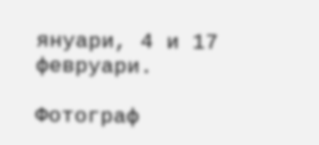януари, 4 и 17 февруари.

Фотограф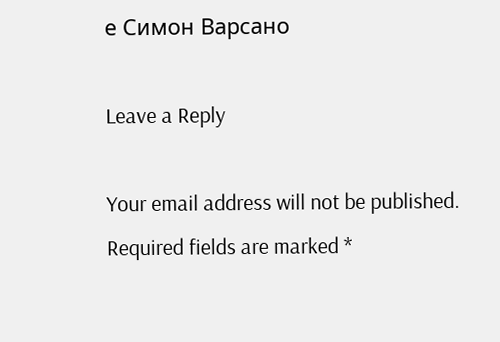е Симон Варсано

Leave a Reply

Your email address will not be published. Required fields are marked *